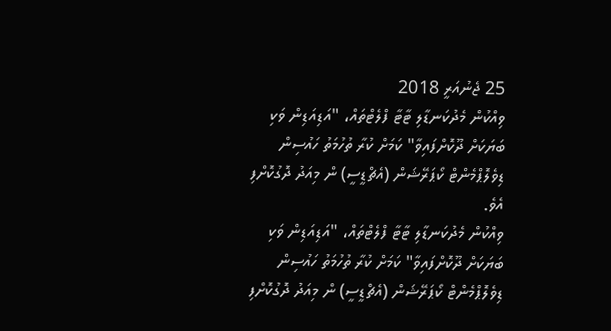25 ޖެނުއަރީ 2018
ވިއްކުން މެދުކަނޑާލި ޓާޓާ ފްލެޓްތައް، "އަޑިއަޑިން ވަކި ބަޔަކަށް ދޫކޮށްފައިވާ" ކަމަށް ކުރާ ތުހުމަތު ހައުސިން ޑިވެލޮޕްމެންޓް ކޯޕަރޭޝަން (އެޗްޑީސީ) ން މިއަދު ދޮގުކޮށްފި އެވެ.
ވިއްކުން މެދުކަނޑާލި ޓާޓާ ފްލެޓްތައް، "އަޑިއަޑިން ވަކި ބަޔަކަށް ދޫކޮށްފައިވާ" ކަމަށް ކުރާ ތުހުމަތު ހައުސިން ޑިވެލޮޕްމެންޓް ކޯޕަރޭޝަން (އެޗްޑީސީ) ން މިއަދު ދޮގުކޮށްފި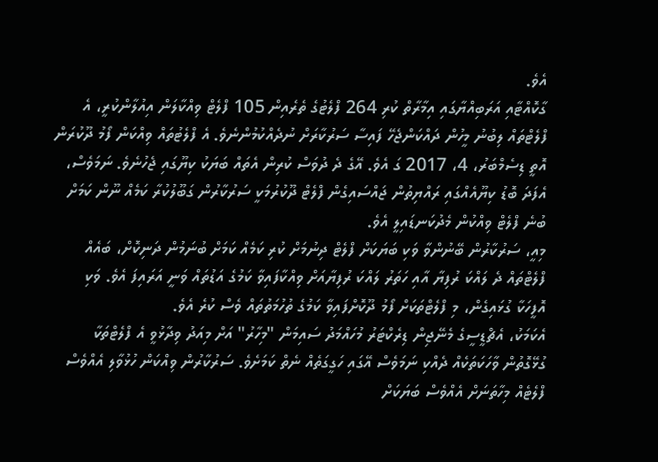އެވެ.
ގާކޮއްޓާއި އަރަބިއްޔާގައި އިމާރާތް ކުރި 264 ފްލެޓުގެ ތެރެއިން 105 ފްލެޓް ވިއްކާލަން އިއުލާންކުރީ، އެ ފްލެޓްތައް ލިބުނު މީހުން ދައްކަންޖެހޭ ފައިސާ ސަރުކާރަށް ނުދެއްކުމުންނެވެ. އެ ފްލެޓުތައް ވިއްކަން ފޯމު ދޫކުރަން އޮތީ ޑިސެމްބަރު، 4، 2017 ގަ އެވެ. އޭގެ ދެ ދުވަސް ކުރިން އެތައް ބަޔަކު ކިޔޫގައި ޖެހުނެވެ. ނަމަވެސް، އެފަދަ ބޮޑު ކިޔޫއެއްގައި ރައްޔިތުން ޖައްސައިގެން ފްލެޓް ދޫކުރުމަކީ ސަރުކާރުން ގަބޫލުކުރާ ކަމެއް ނޫން ކަމަށް ބުނެ ފްލެޓް ވިއްކުން މެދުކަނޑައިލީ އެވެ.
މިއީ، ސަރުކާރުން ބޭނުންވާ ވަކި ބަޔަކަށް ފްލެޓް ދިނުމަށް ކުރި ކަމެއް ކަމަށް ބުނަމުން ދަނިކޮށް، ބައެއް ފްލެޓްތައް ދެ ލައްކަ ރުފިޔާ އާއި ހަތަރު ލައްކަ ރުފިޔާއަށް ވިއްކާފައިވާ ކަމުގެ އަޑުތައް ވަނީ އަރައިފަ އެވެ. ވަކި އޮފީހަކާ ގުޅައިގެން، މި ފްލެޓްތަކަށް ފޯމު ދޫކޮށްފައިވާ ކަމުގެ ތުހުމަތުތައް ވެސް ކުރެ އެވެ.
އެކަމަކު، އެޗްޑީސީގެ މެނޭޖިން ޑިރެކްޓަރު މުހައްމަދު ސައިމަން "މިހާރު" އަށް މިއަދު ވިދާޅުވީ އެ ފްލެޓްތަކާ ގުޅޭގޮތުން ވާހަކަތަކެއް ދެއްކި ނަމަވެސް އޭގައި ހަގީގަތެއް ނެތް ކަމަށެވެ. ސަރުކާރުން ވިއްކަން ހުޅުވާލި އެއްވެސް ފްލެޓެއް މިހާތަނަށް އެއްވެސް ބަޔަކަށް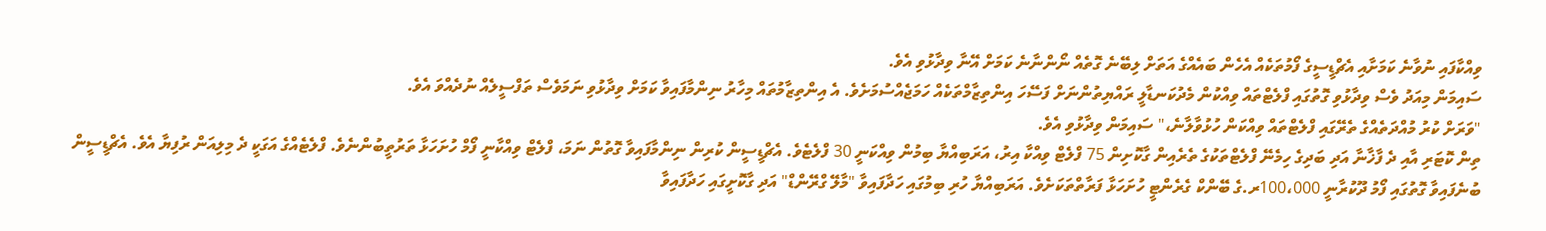ވިއްކާފައި ނުވާނެ ކަމަށާއި އެޗްޑީސީގެ ފޯމުތަކެއް އެހެން ބައެއްގެ އަތަށް ލިބޭނެ ގޮތެއް ނޯންނާނެ ކަމަށް އޭނާ ވިދާޅުވި އެވެ.
ސައިމަން މިއަދު ވެސް ވިދާޅުވި ގޮތުގައި ފްލެޓްތައް ވިއްކުން މެދުކަނޑާލީ ރައްޔިތުންނަށް ފަސޭހަ އިންތިޒާމްތަކެއް ހަމަޖެއްސުމަށެވެ. އެ އިންތިޒާމުތައް މިހާރު ނިންމާފައިވާ ކަމަށް ވިދާޅުވި ނަމަވެސް ތަފްސީލެއް ނުދެއްވަ އެވެ.
"ވަރަށް ކުރު މުއްދަތެއްގެ ތެރޭގައި ފްލެޓްތައް ވިއްކަން ހުޅުވާލާނެ،" ސައިމަން ވިދާޅުވި އެވެ.
ތިން ކޮޓަރި އާއި ދެ ފާޚާނާ އަދި ބަދިގެ ހިމެނޭ ފްލެޓްތަކުގެ ތެރެއިން ގާކޮށިން 75 ފްލެޓް ވިއްކާ އިރު، އަރަބިއްޔާ ބިމުން ވިއްކަނީ 30 ފްލެޓެވެ. އެޗްޑީސީން ކުރިން ނިންމާފައިވާ ގޮތުން ނަމަ، ފްލެޓް ވިއްކާނީ ފޯމް ހުށަހަޅާ ތަރުތީބުންނެވެ. ފްލެޓެއްގެ އަގަކީ ދެ މިލިއަން ރުފިޔާ އެވެ. އެޗްޑީސީން ބުނެފައިވާ ގޮތުގައި ފޯމު ދޫކުރާނީ 100،000ރ.ގެ ބޭންކް ގެރެންޓީ ހުށަހަޅާ ފަރާތްތަކަށެވެ. އަރަބިއްޔާ ހުރި ބިމުގައި ހަދާފައިވާ "މާލޭ ގްރޭންޑް" އަދި ގާކޮށީގައި ހަދާފައިވާ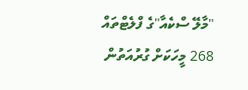"މާލޭ ސްކެއާ"ގެ ފްލެޓްތައް 268 މީހަކަށް ގުރުއަތުން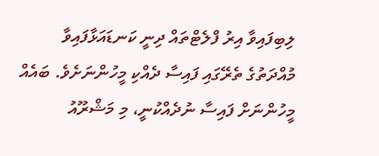ލިބިފައިވާ އިރު ފްލެޓްތައް ދިނީ ކަނޑައަޅާފައިވާ މުއްދަތުގެ ތެރޭގައި ފައިސާ ދެއްކި މީހުންނަށެވެ. ބައެއް މީހުންނަށް ފައިސާ ނުދެއްކުނީ، މި މަޝްރޫއު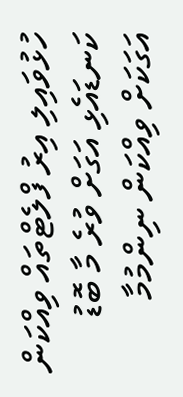ހުޅުވައިލި އިރު ފްލެޓްތައް ވިއްކަން ކަނޑައެޅި އަގަށް ވުރެ މާ ބޮޑު އަގަކަށް ވިއްކަން ނިންމުމާ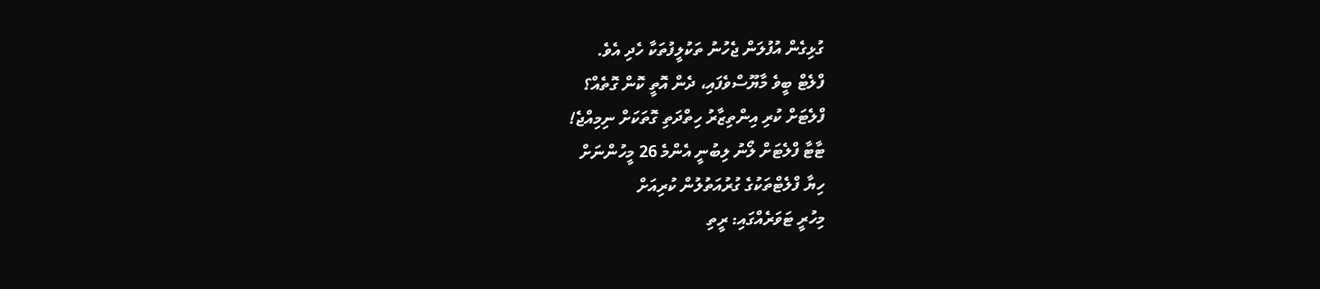ގުޅިގެން އުފުލަން ޖެހުނު ތަކުލީފުތަކާ ހެދި އެވެ.
ފްލެޓް ބީވެ މާޔޫސްވެފައި، ދެން އޮތީ ކޮން ގޮތެއް؟
ފްލެޓަށް ކުރި އިންތިޒާރު ހިތްދަތި ގޮތަކަށް ނިމިއްޖެ!
ޓާޓާ ފްލެޓަށް ލޯނު ލިބުނީ އެންމެ 26 މީހުންނަށް
ހިޔާ ފްލެޓްތަކުގެ ގުރުއަތުލުން ކުރިއަށް
މިހުރީ ޓަވަރެއްގައި: ރީތި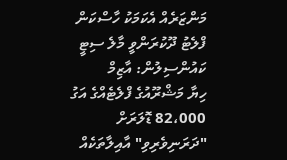މަންޒަރެއް އެކަމަކު ހާސްކަން
ފްލެޓު ދޫކުރަންވީ މާލެ ސިޓީ ކައުންސިލުން: އާޒިމް
ހިޔާ މަޝްރޫއުގެ ފްލެޓެއްގެ އަގު 82،000 ޑޮލަރަށް
"ދަރަނިވެރިވި" އާއިލާތަކެއް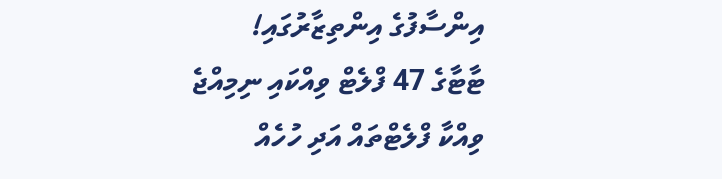އިންސާފުގެ އިންތިޒާރުގައި!
ޓާޓާގެ 47 ފްލެޓް ވިއްކައި ނިމިއްޖެ
ވިއްކާ ފްލެޓްތައް އަދި ހުހެއް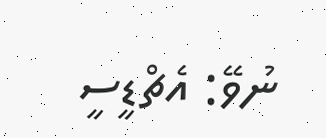ނުވޭ: އެޗްޑީސީ